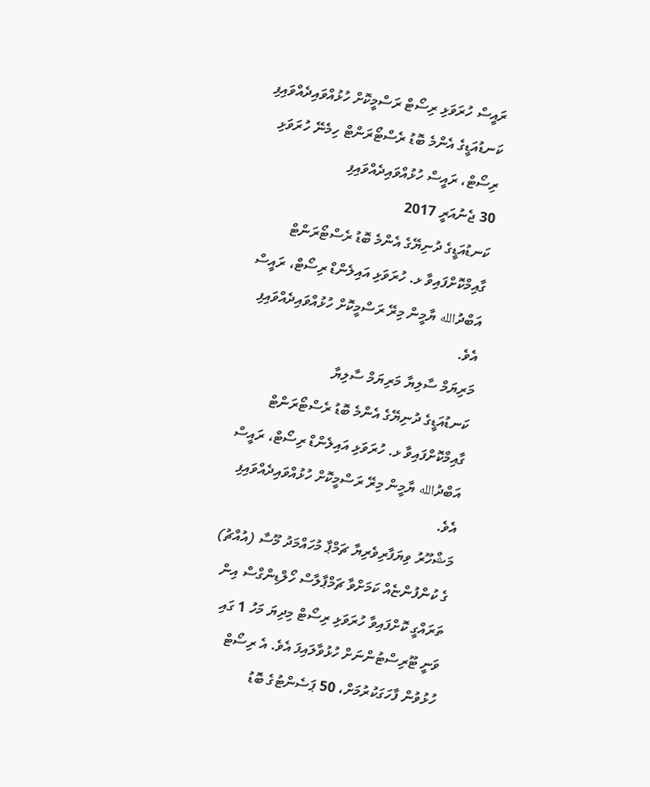ރައީސް ހުރަވަޅި ރިސޯޓް ރަސްމީކޮށް ހުޅުއްވައިދެއްވައިފި
ކަނޑުއަޑީގެ އެންމެ ބޮޑު ރެސްޓޯރަންޓް ހިމެނޭ ހުރަވަޅި ރިސޯޓް، ރައީސް ހުޅުއްވައިދެއްވައިފި
30 ޖެނުއަރީ 2017
ކަނޑުއަޑީގެ ދުނިޔޭގެ އެންމެ ބޮޑު ރެސްޓޯރަންޓް ގާއިމްކޮށްފައިވާ ޅ. ހުރަވަޅި އައިލެންޑް ރިސޯޓް، ރައީސް އަބްދުالله ޔާމީން މިރޭ ރަސްމީކޮށް ހުޅުއްވައިދެއްވައިފި އެވެ.
މަރިޔަމް ސާލިޔާ މަރިޔަމް ސާލިޔާ
ކަނޑުއަޑީގެ ދުނިޔޭގެ އެންމެ ބޮޑު ރެސްޓޯރަންޓް ގާއިމްކޮށްފައިވާ ޅ. ހުރަވަޅި އައިލެންޑް ރިސޯޓް، ރައީސް އަބްދުالله ޔާމީން މިރޭ ރަސްމީކޮށް ހުޅުއްވައިދެއްވައިފި އެވެ.
މަޝްހޫރު ވިޔަފާރިވެރިޔާ ޗަމްޕާ މުހައްމަދު މޫސާ (އުއްޗު) ގެ ކުންފުންޏެއް ކަމަށްވާ ޗަމްޕާލާސް ހޯލްޑިންގްސް އިން ތަރައްގީ ކޮށްފައިވާ ހުރަވަޅި ރިސޯޓް މިދިޔަ މަހު 1 ގައި ވަނީ ޓޫރިސްޓުންނަށް ހުޅުވާލައިފަ އެވެ. އެ ރިސޯޓް ހުޅުވުން ފާހަގަކުރުމަށް، 50 ޕަސެންޓުގެ ބޮޑު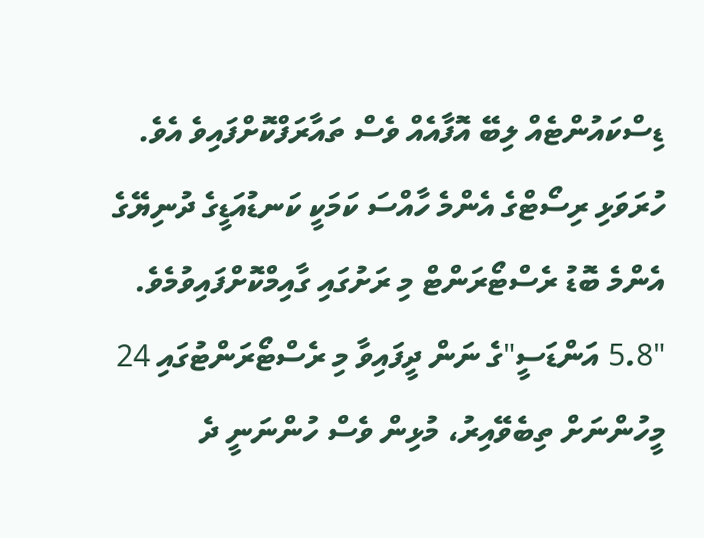ޑިސްކައުންޓެއް ލިބޭ އޮފާއެއް ވެސް ތައާރަފްކޮށްފައިވެ އެވެ.
ހުރަވަޅި ރިސޯޓްގެ އެންމެ ހާއްސަ ކަމަކީ ކަނޑުއަޑީގެ ދުނިޔޭގެ އެންމެ ބޮޑު ރެސްޓޯރަންޓް މި ރަށުގައި ގާއިމްކޮށްފައިވުމެވެ. "5.8 އަންޑަސީ"ގެ ނަން ދީފައިވާ މި ރެސްޓޯރަންޓުގައި 24 މީހުންނަށް ތިބެވޭއިރު، މުޅިން ވެސް ހުންނަނީ ދެ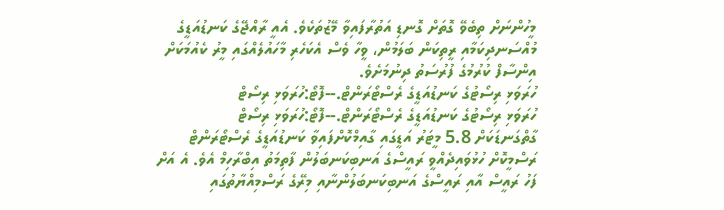މީހުންނަށް ތިބެވޭ ގޮތަށް ގޮނޑި އަތުރާފައިވާ މޭޒުތަކެވެ. އެއީ ރާއްޖޭގެ ކަނޑުއަޑީގެ މުއްސަނދިކަމާއި ރީތިކަން ބަލަމުން، ވީހާ ވެސް އެކަހެރި މާހައުލެއްގައި މީރު ކެއުމަކަށް އިންސާފް ކުރުމުގެ ފުރުސަތު ދިނުމަށެވެ.
ހުރަވަޅި ރިސޯޓުގެ ކަނޑުއަޑީގެ ރެސްޓޯރަންޓް.--ފޮޓޯ:ހުރަވަޅި ރިސޯޓް
ހުރަވަޅި ރިސޯޓުގެ ކަނޑުއަޑީގެ ރެސްޓޯރަންޓް.--ފޮޓޯ:ހުރަވަޅި ރިސޯޓް
ގާތްގަނޑަކަށް 5.8 މީޓަރު އަޑީގައި ގާއިމްކޮށްފައިވާ ކަނޑުއަޑީގެ ރެސްޓޯރަންޓް ރަސްމީކޮށް ހުޅުވައިދެއްވީ ރައީސްގެ އަނބިކަނބަލުން ފާތިމަތު އިބްރާހިމް އެވެ. އެ އަށް ފަހު ރައީސް އާއި ރައީސްގެ އަނބިކަނބަލުންނާއި މިރޭގެ ރަސްމިއްޔާތުގައި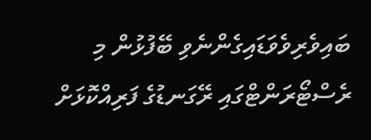ބައިވެރިވެވަޑައިގެންނެވި ބޭފުޅުން މި ރެސްޓޯރަންޓްގައި ރޭގަނޑުގެ ފަރިއްކޮޅަށް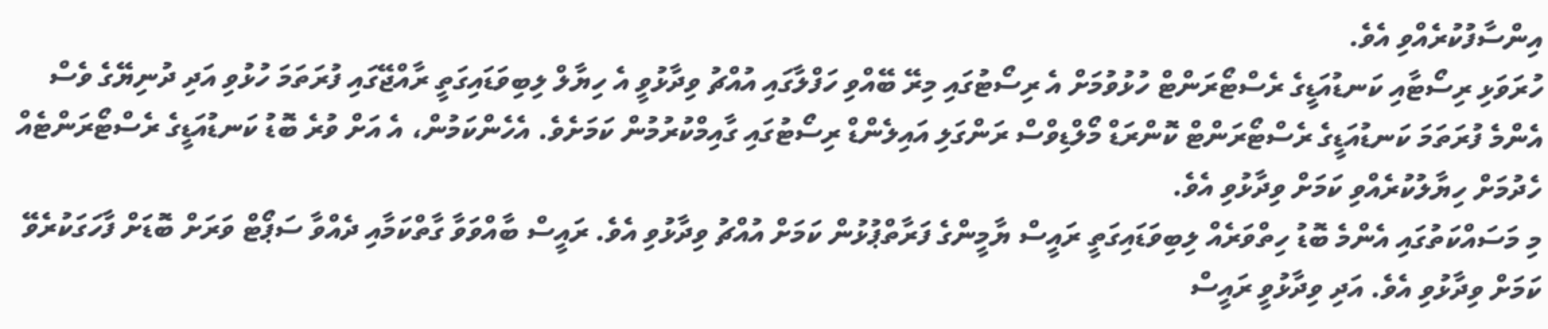އިންސާފުކުރެއްވި އެވެ.
ހުރަވަޅި ރިސޯޓާއި ކަނޑުއަޑީގެ ރެސްޓޯރަންޓް ހުޅުވުމަށް އެ ރިސޯޓުގައި މިރޭ ބޭއްވި ހަފްލާގައި އުއްޗު ވިދާޅުވީ އެ ހިޔާލް ލިބިވަޑައިގަތީ ރާއްޖޭގައި ފުރަތަމަ ހުޅުވި އަދި ދުނިޔޭގެ ވެސް އެންމެ ފުރަތަމަ ކަނޑުއަޑީގެ ރެސްޓޯރަންޓް ކޮންރަޑް މޯލްޑިވްސް ރަންގަލި އައިލެންޑް ރިސޯޓުގައި ގާއިމްކުރުމުން ކަމަށެވެ. އެހެންކަމުން، އެ އަށް ވުރެ ބޮޑު ކަނޑުއަޑީގެ ރެސްޓޯރަންޓެއް ހެދުމަށް ހިޔާލުކުރެއްވި ކަމަށް ވިދާޅުވި އެވެ.
މި މަސައްކަތުގައި އެންމެ ބޮޑު ހިތްވަރެއް ލިބިވަޑައިގަތީ ރައީސް ޔާމީންގެ ފަރާތްޕުޅުން ކަމަށް އުއްޗު ވިދާޅުވި އެވެ. ރައީސް ބާއްވަވާ ގާތްކަމާއި ދެއްވާ ސަޕޯޓް ވަރަށް ބޮޑަށް ފާހަގަކުރެވޭ ކަމަށް ވިދާޅުވި އެވެ. އަދި ވިދާޅުވީ ރައީސް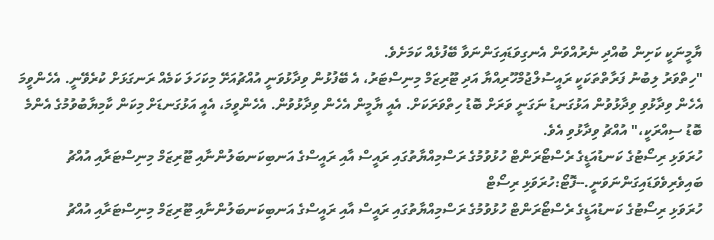ޔާމީނަކީ ކަށިން ބުއްދި ނެރުއްވަން އެނގިވަޑައިގަންނަވާ ބޭފުޅެއް ކަމަށެވެ.
"ހިތްވަރު ލިބުނު ފަރާތްތަކަކީ ރައީސުލްޖުމްހޫރިއްޔާ އަދި ޓޫރިޒަމް މިނިސްޓަރު، އެ ބޭފުޅުން ވިދާޅުވަނީ އުއްޗުއަށޭ މިކަހަލަ ކަމެއް ރަނގަޅަށް ކުރެވޭނީ. އެހެންވީމަ އެހެން ވިދާޅުވި ވިދާޅުވުން އަޅުގަނޑު ނަގަނީ ވަރަށް ބޮޑު ހިތްވަރަކަށް. އެއީ ޔާމީން އެހެން ވިދާޅުވުން. އެހެންވީމަ، އެއީ އަޅުގަނޑަށް މިކަން ކާމިޔާބުވުމުގެ އެންމެ ބޮޑު ސިއްރަކީ،" އުއްޗު ވިދާޅުވި އެވެ.
ހުރަވަޅި ރިސޯޓުގެ ކަނޑުއަޑީގެ ރެސްޓޯރަންޓް ހުޅުވުމުގެ ރަސްމިއްޔާތުގައި ރައީސް އާއި ރައީސްގެ އަނބިކަނބަލުންނާއި ޓޫރިޒަމް މިނިސްޓަރާއި އުއްޗު ބައިވެރިވެވަޑައިގަންނަވަނީ.--ފޮޓޯ:ހުރަވަޅި ރިސޯޓް
ހުރަވަޅި ރިސޯޓުގެ ކަނޑުއަޑީގެ ރެސްޓޯރަންޓް ހުޅުވުމުގެ ރަސްމިއްޔާތުގައި ރައީސް އާއި ރައީސްގެ އަނބިކަނބަލުންނާއި ޓޫރިޒަމް މިނިސްޓަރާއި އުއްޗު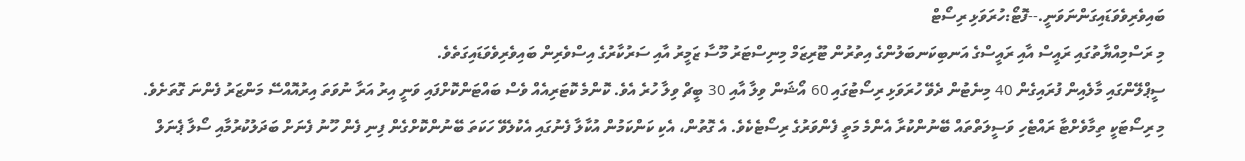ބައިވެރިވެވަޑައިގަންނަވަނީ.--ފޮޓޯ:ހުރަވަޅި ރިސޯޓް
މި ރަސްމިއްޔާތުގައި ރައީސް އާއި ރައީސްގެ އަނބިކަނބަލުންގެ އިތުރުން ޓޫރިޒަމް މިނިސްޓަރު މޫސާ ޒަމީރު އާއި ސަރުކާރުގެ އިސްވެރިން ބައިވެރިވެވަޑައިގަތެވެ.
ސީޕްލޭންގައި މާލެއިން ފުރައިގެން 40 މިނެޓުން ދެވޭ ހުރަވަޅި ރިސޯޓުގައި 60 އޯޝަން ވިލާ އާއި 30 ބީޗް ވިލާ ހުރެ އެވެ. ކޮންމެ ކޮޓަރިއެއް ވެސް ބައްޓަންކޮށްފައި ވަނީ އިރު އަރާ ނުވަތަ އިރުއޮއްސޭ މަންޒަރު ފެންނަ ގޮތަށެވެ.
މި ރިސޯޓަކީ ތިމާވެށްޓާ ރައްޓެހި ވަސީލަތްތައް ބޭނުންކުރާ އެންމެ މަތީ ފެންވަރުގެ ރިސޯޓެކެވެ. އެ ގޮތުން، އެކި ކަންކަމުން އުކާލާ ފެނުގައި އެކުލެވޭ ހަކަތަ ބޭނުންކޮށްގެން ފިނި ފެން ހޫނު ފެނަށް ބަދަލުކުރުމާއި ސޯލާ ޕެނަލް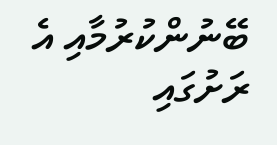ބޭނުންކުރުމާއި އެ ރަށުގައި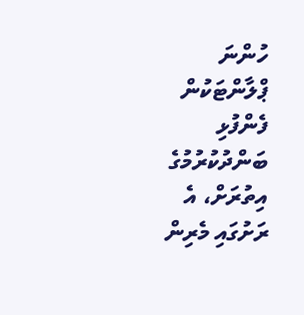ހުންނަ ޕްލާންޓަކުން ފެންފުޅި ބަންދުކުރުމުގެ އިތުރަށް، އެ ރަށުގައި މެރިން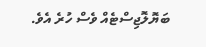ބަޔޮލޮޖިސްޓެއް ވެސް ހުރެ އެވެ.